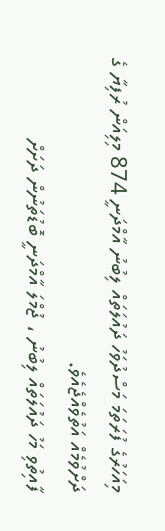މިއަހަރުގެ ފުރަތަމަ މަސްދުވަހު ދައުލަތައް ލިބުނު އާމްދަނީ 874 މިލިއަން ރުފިޔާ ގެ ދަށްވުމެއް އަތުވެއްޖެއެވެ.
ފާއިތުވި މަހު ދައުލަތައް ލިބުނު ، ޖުމްލަ އާމްދަނީ ބޮޑުތަނުން ދަށަށް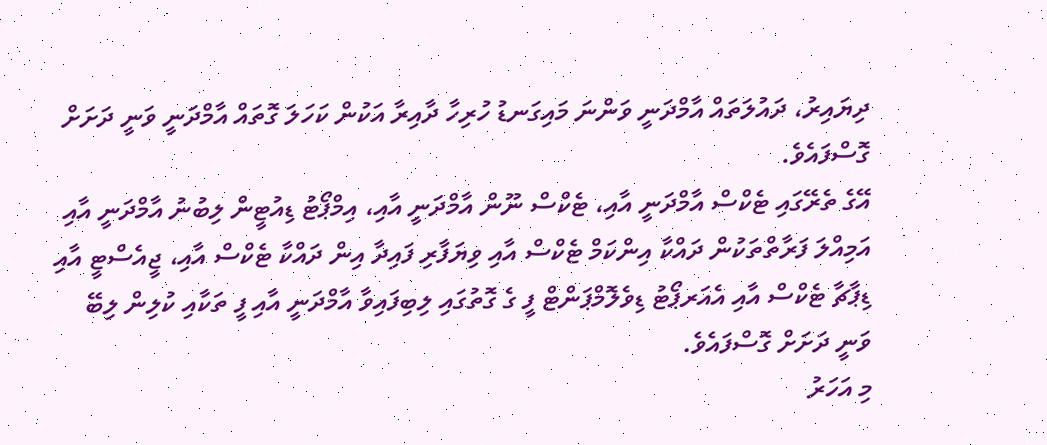ދިޔައިރު، ދައުލަތައް އާމްދަނީ ވަންނަ މައިގަނޑު ހުރިހާ ދާއިރާ އަކުން ކަހަލަ ގޮތައް އާމްދަނީ ވަނީ ދަށަށް ގޮސްފައެވެ.
އޭގެ ތެރޭގައި ޓެކްސް އާމްދަނީ އާއި، ޓެކްސް ނޫން އާމްދަނީ އާއި، އިމްޕޯޓު ޑިއުޓީން ލިބުނު އާމްދަނީ އާއި އަމިއްލަ ފަރާތްތަކުން ދައްކާ އިންކަމް ޓެކްސް އާއި ވިޔަފާރި ފައިދާ އިން ދައްކާ ޓެކްސް އާއި، ޖީއެސްޓީ އާއި ޑިޕާޗާ ޓެކްސް އާއި އެއަރޕޯޓު ޑިވެލޮމްޕަންޓް ފީ ގެ ގޮތުގައި ލިބިފައިވާ އާމްދަނީ އާއި ފީ ތަކާއި ކުލިން ލިބޭ ވަނީ ދަށަށް ގޮސްފައެވެ.
މި އަހަރު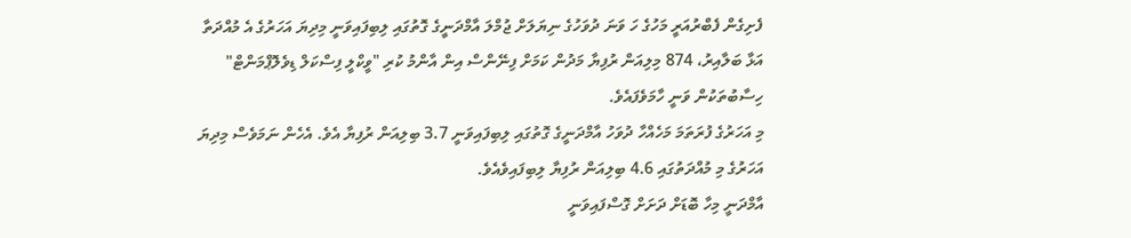ފެށިގެން ފެބްރުއަރީ މަހުގެ ހަ ވަނަ ދުވަހުގެ ނިޔަލަށް ޖުމްލަ އާމްދަނީގެ ގޮތުގައި ލިބިފައިވަނީ މިދިޔަ އަހަރުގެ އެ މުއްދަތާ އަޅާ ބަލާއިރު، 874 މިލިއަން ރުފިޔާ މަދުން ކަމަށް ފިނޭންސް އިން އާންމު ކުރި "ވީކްލީ ފިސްކަލް ޑިވެލޮޕްމަންޓް" ހިސާބުތަކުން ވަނީ ހާމަވެފައެވެ.
މި އަހަރުގެ ފުރަތަމަ މަހެއްހާ ދުވަހު އާމްދަނީގެ ގޮތުގައި ލިބިފައިވަނީ 3.7 ބިލިއަން ރުފިޔާ އެވެ. އެހެން ނަމަވެސް މިދިޔަ އަހަރުގެ މި މުއްދަތުގައި 4.6 ބިލިއަން ރުފިޔާ ލިބިފައިވެއެވެ.
އާމްދަނީ މިހާ ބޮޑަށް ދަށަށް ގޮސްފައިވަނީ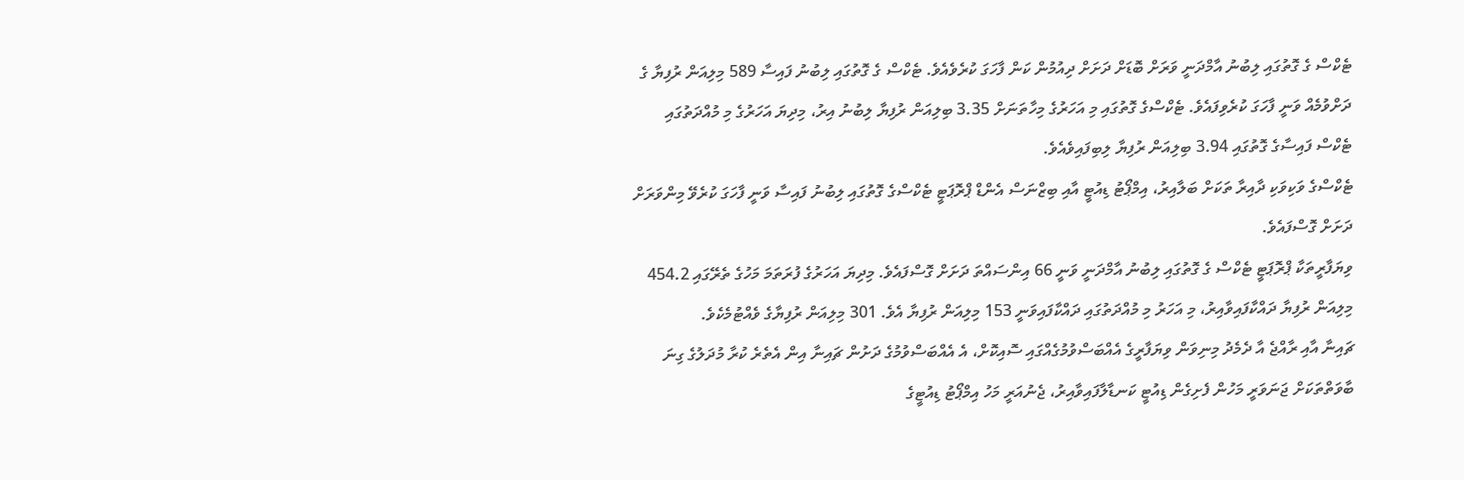ޓެކްސް ގެ ގޮތުގައި ލިބުނު އާމްދަނީ ވަރަށް ބޮޑަށް ދަށަށް ދިއުމުން ކަން ފާހަގަ ކުރެވެއެވެ. ޓެކްސް ގެ ގޮތުގައި ލިބުނު ފައިސާ 589 މިލިއަން ރުފިޔާ ގެ ދަށްވުމެއް ވަނީ ފާހަގަ ކުރެވިފައެވެ. ޓެކްސްގެ ގޮތުގައި މި އަހަރުގެ މިހާތަނަށް 3.35 ބިލިއަން ރުފިޔާ ލިބުނު އިރު، މިދިޔަ އަހަރުގެ މި މުއްދަތުގައި ޓެކްސް ފައިސާގެ ގޮތުގައި 3.94 ބިލިއަން ރުފިޔާ ލިބިފައިވެއެވެ.
ޓެކްސްގެ ވަކިވަކި ދާއިރާ ތަކަށް ބަލާއިރު، އިމްޕޯޓު ޑިއުޓީ އާއި ބިޒްނަސް އެންޑް ޕްރޮޕަޓީ ޓެކްސްގެ ގޮތުގައި ލިބުނު ފައިސާ ވަނީ ފާހަގަ ކުރެވޭ މިންވަރަށް ދަށަށް ގޮސްފައެވެ.
ވިޔަފާރީތަކާ ޕްރޮޕަޓީ ޓެކްސް ގެ ގޮތުގައި ލިބުނު އާމްދަނީ ވަނީ 66 އިންސައްތަ ދަށަށް ގޮސްފައެވެ. މިދިޔަ އަހަރުގެ ފުރަތަމަ މަހުގެ ތެރޭގައި 454.2 މިލިއަން ރުފިޔާ ދައްކާފައިވާއިރު، މި އަހަރު މި މުއްދަތުގައި ދައްކާފައިވަނީ 153 މިލިއަން ރުފިޔާ އެވެ. 301 މިލިއަން ރުފިޔާގެ ވެއްޓުމެކެވެ.
ޗައިނާ އާއި ރާއްޖެ އާ ދެމެދު މިނިވަން ވިޔަފާރީގެ އެއްބަސްވުމުގެއްގައި ސޮއިކޮށް، އެ އެއްބަސްވުމުގެ ދަށުން ޗައިނާ އިން އެތެރެ ކުރާ މުދަލުގެ ގިނަ ބާވަތްތަކަށް ޖަނަވަރީ މަހުން ފެށިގެން ޑިއުޓީ ކަނޑާލާފައިވާއިރު، ޖެނުއަރީ މަހު އިމްޕޯޓު ޑިއުޓީގެ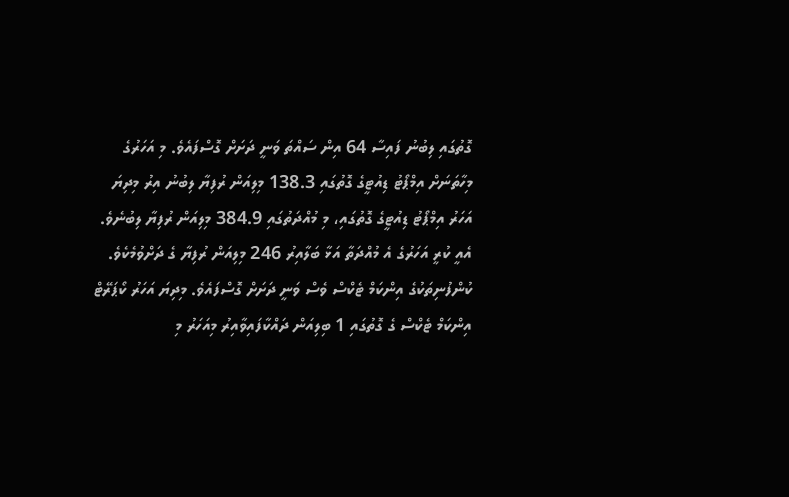ގޮތުގައި ލިބުނު ފައިސާ 64 އިން ސައްތަ ވަނީ ދަށަށް ގޮސްފައެވެ. މި އަހަރުގެ މިހާތަނަށް އިމްޕޯޓު ޑިއުޓީގެ ގޮތުގައި 138.3 މިލިއަން ރުފިޔާ ލިބުނު އިރު މިދިޔަ އަހަރު އިމްޕޯޓު ޑިއުޓީގެ ގޮތުގައި، މި މުއްދަތުގައި 384.9 މިލިއަން ރުފިޔާ ލިބުނެވެ. އެއީ ކުރީ އަހަރުގެ އެ މުއްދަތާ އަޅާ ބަލާއިރު 246 މިލިއަން ރުފިޔާ ގެ ދަށްވުމެކެވެ.
ކުންފުނިތަކުގެ އިންކަމް ޓެކްސް ވެސް ވަނީ ދަށަށް ގޮސްފައެވެ. މިދިޔަ އަހަރު ކޯޕަރޭޓް އިންކަމް ޓެކްސް ގެ ގޮތުގައި 1 ބިލިއަން ދައްކާފައިވާއިރު މިއަހަރު މި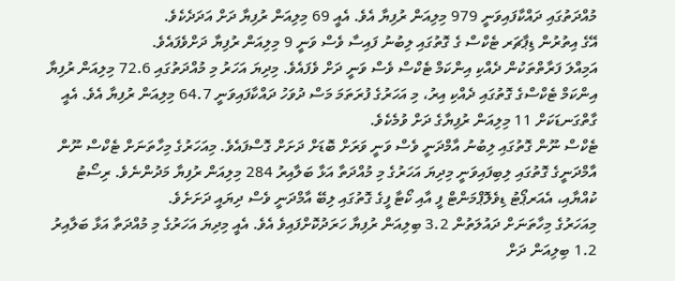މުއްދަތުގައި ދައްކާފައިވަނީ 979 މިލިއަން ރުފިޔާ އެވެ. އެއީ 69 މިލިއަން ރުފިޔާ ދަށް އަދަދެކެވެ.
އޭގެ އިތުރުން ޑިޕާޗަރ ޓެކްސް ގެ ގޮތުގައި ލިބުނު ފައިސާ ވެސް ވަނީ 9 މިލިއަން ރުފިޔާ ދަށްވެފައެވެ.
އަމިއްލަ ފަރާތްތަކުން ދެއްކި އިންކަމް ޓެކްސް ވެސް ވަނީ ދަށް ވެފައެވެ. މިދިޔަ އަހަރު މި މުއްދަތުގައި 72.6 މިލިއަން ރުފިޔާ އިންކަމް ޓެކްސްގެ ގޮތުގައި ދެއްކި އިރު، މި އަހަރުގެ ފުރަތަމަ މަސް ދުވަހު ދައްކާފައިވަނީ 64.7 މިލިއަން ރުފިޔާ އެވެ. އެއީ ގާތްގަނޑަކަށް 11 މިލިއަން ރުފިޔާގެ ދަށް ވުމެކެވެ.
ޓެކްސް ނޫން ގޮތުގައި ލިބުނު އާމްދަނީ ވެސް ވަނީ ވަރަށް ބޮޑަށް ދަށަށް ގޮސްފައެވެ. މިއަހަރުގެ މިހާތަނަށް ޓެކްސް ނޫން އާމްދަނީގެ ގޮތުގައި ލިބިފައިވަނީ މިދިޔަ އަހަރުގެ މި މުއްދަތާ އަޅާ ބަލާއިރު 284 މިލިއަން ރުފިޔާ މަދުންނެވެ. ރިސޯޓު ކުއްޔާއި، އެއަރޕޯޓު ޑިވެލޮޕްމަންޓް ފީ އާއި ކޯޓާ ފީގެ ގޮތުގައި ލިބޭ އާމްދަނީ ވެސް ދިޔައީ ދަށަށެވެ.
މިއަހަރުގެ މިހާތަނަށް ދައުލަތުން 3.2 ބިލިއަން ރުފިޔާ ހަރަދުކޮށްފައިވެ އެވެ. އެއީ މިދިޔަ އަހަރުގެ މި މުއްދަތާ އަޅާ ބަލާއިރު 1.2 ބިލިއަން ދަށް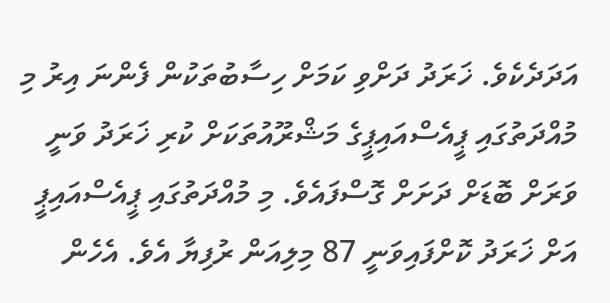އަދަދެކެވެ. ޚަރަދު ދަށްވި ކަމަށް ހިސާބުތަކުން ފެންނަ އިރު މި މުއްދަތުގައި ޕީއެސްއައިޕީގެ މަޝްރޫއުތަކަށް ކުރި ޚަރަދު ވަނީ ވަރަށް ބޮޑަށް ދަށަށް ގޮސްފައެވެ. މި މުއްދަތުގައި ޕީއެސްއައިޕީ އަށް ޚަރަދު ކޮށްފައިވަނީ 87 މިލިއަން ރުފިޔާ އެވެ. އެހެން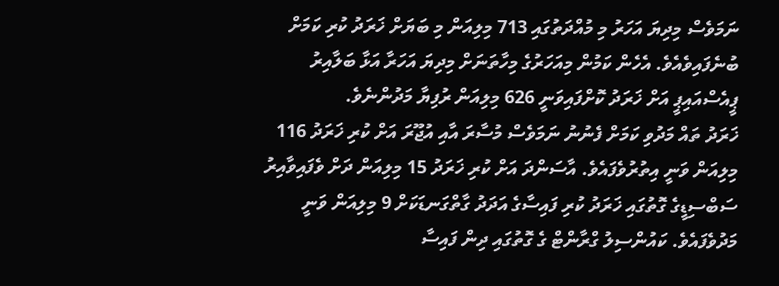ނަމަވެސް މިދިޔަ އަހަރު މި މުއްދަތުގައި 713 މިލިއަން މި ބަޔަށް ޚަރަދު ކުރި ކަމަށް ބުނެފައިވެއެވެ. އެހެން ކަމުން މިއަހަރުގެ މިހާތަނަށް މިދިޔަ އަހަރާ އަޅާ ބަލާއިރު ޕީއެސްއައިޕީ އަށް ޚަރަދު ކޮށްފައިވަނީ 626 މިލިއަން ރުފިޔާ މަދުންނެވެ.
ޚަރަދު ތައް މަދުވި ކަމަށް ފެނުނު ނަމަވެސް މުސާރަ އާއި އުޖޫރަ އަށް ކުރި ޚަރަދު 116 މިލިއަން ވަނީ އިތުރުވެފައެވެ. އާސަންދަ އަށް ކުރި ޚަރަދު 15 މިލިއަން ދަށް ވެފައިވާއިރު ސަބްސިޑީގެ ގޮތުގައި ޚަރަދު ކުރި ފައިސާގެ އަދަދު ގާތްގަނޑަކަށް 9 މިލިއަން ވަނީ މަދުވެފައެވެ. ކައުންސިލު ގްރާންޓް ގެ ގޮތުގައި ދިން ފައިސާ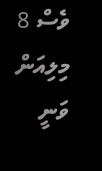ވެސް 8 މިލިއަން ވަނީ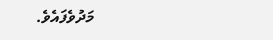މަދުވެފައެވެ.